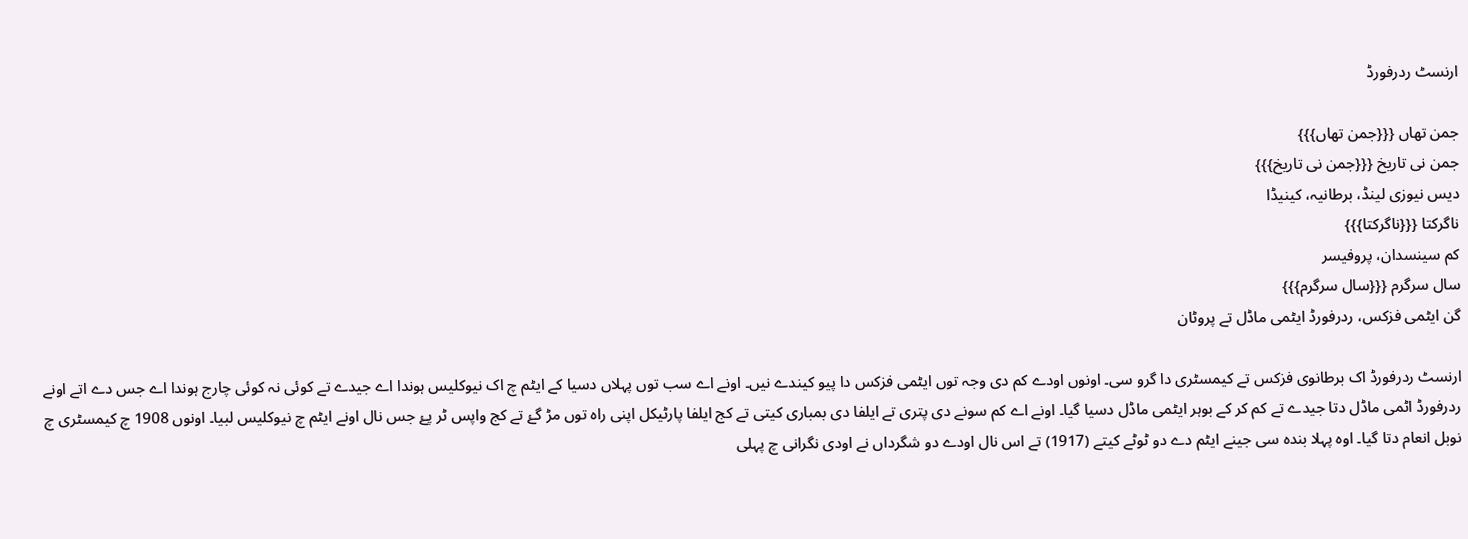ارنسٹ ردرفورڈ

جمن تھاں {{{جمن تھاں}}}
جمن نی تاریخ {{{جمن نی تاریخ}}}
دیس نیوزی لینڈ، برطانیہ، کینیڈا
ناگرکتا {{{ناگرکتا}}}
کم سینسدان، پروفیسر
سال سرگرم {{{سال سرگرم}}}
گن ایٹمی فزکس، ردرفورڈ ایٹمی ماڈل تے پروٹان

ارنسٹ ردرفورڈ اک برطانوی فزکس تے کیمسٹری دا گرو سی۔ اونوں اودے کم دی وجہ توں ایٹمی فزکس دا پیو کیندے نیں۔ اونے اے سب توں پہلاں دسیا کے ایٹم چ اک نیوکلیس ہوندا اے جیدے تے کوئی نہ کوئی چارج ہوندا اے جس دے اتے اونے ردرفورڈ اٹمی ماڈل دتا جیدے تے کم کر کے بوہر ایٹمی ماڈل دسیا گیا۔ اونے اے کم سونے دی پتری تے ایلفا دی بمباری کیتی تے کج ایلفا پارٹیکل اپنی راہ توں مڑ گۓ تے کج واپس ٹر پۓ جس نال اونے ایٹم چ نیوکلیس لبیا۔ اونوں 1908 چ کیمسٹری چ نوبل انعام دتا گیا۔ اوہ پہلا بندہ سی جینے ایٹم دے دو ٹوٹے کیتے (1917) تے اس نال اودے دو شگرداں نے اودی نگرانی چ پہلی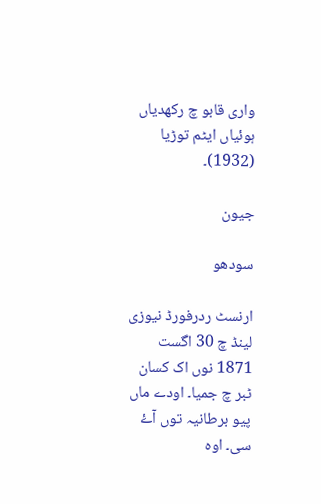واری قابو چ رکھدیاں ہوئیاں ایٹم توڑیا (1932)۔

جیون

سودھو

ارنسٹ ردرفورڈ نیوزی لینڈ چ 30 اگست 1871 نوں اک کسان ٹبر چ جمیا۔ اودے ماں پیو برطانیہ توں آۓ سی۔ اوہ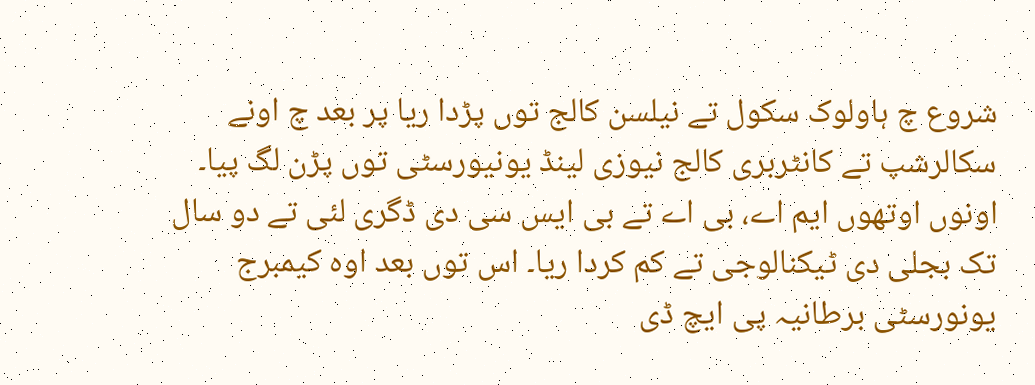شروع چ ہاولوک سکول تے نیلسن کالج توں پڑدا ریا پر بعد چ اونے سکالرشپ تے کانٹربری کالج نیوزی لینڈ یونیورسٹی توں پڑن لگ پیا۔ اونوں اوتھوں ایم اے، بی اے تے بی ایس سی دی ڈگری لئی تے دو سال تک بجلی دی ٹیکنالوجی تے کم کردا ریا۔ اس توں بعد اوہ کیمبرج یونورسٹی برطانیہ پی ایچ ڈی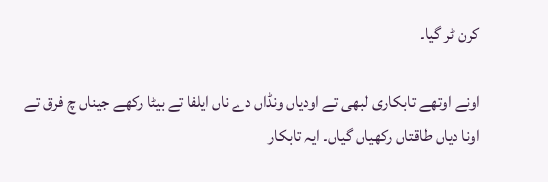کرن ٹر گیا۔

اونے اوتھے تابکاری لبھی تے اودیاں ونڈاں دے ناں ایلفا تے بیٹا رکھے جیناں چ فرق تے اونا دیاں طاقتاں رکھیاں گياں۔ ایہ تابکار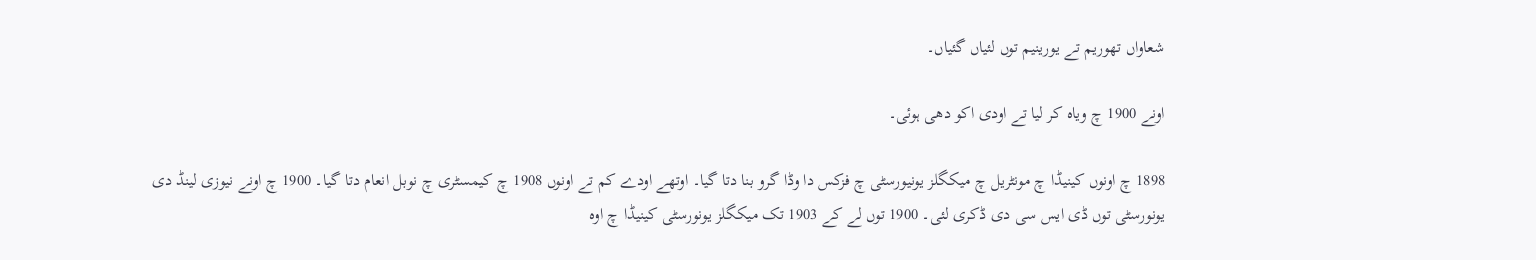شعاواں تھوریم تے یورینیم توں لئیاں گئیاں۔

اونے 1900 چ ویاہ کر لیا تے اودی اکو دھی ہوئی۔

1898 چ اونوں کینیڈا چ مونٹریل چ میکگلز یونیورسٹی چ فزکس دا وڈا گرو بنا دتا گیا۔ اوتھے اودے کم تے اونوں 1908 چ کیمسٹری چ نوبل انعام دتا گیا۔ 1900 چ اونے نیوزی لینڈ دی یونورسٹی توں ڈی ایس سی دی ڈکری لئی۔ 1900 توں لے کے 1903 تک میکگلز یونورسٹی کینیڈا چ اوہ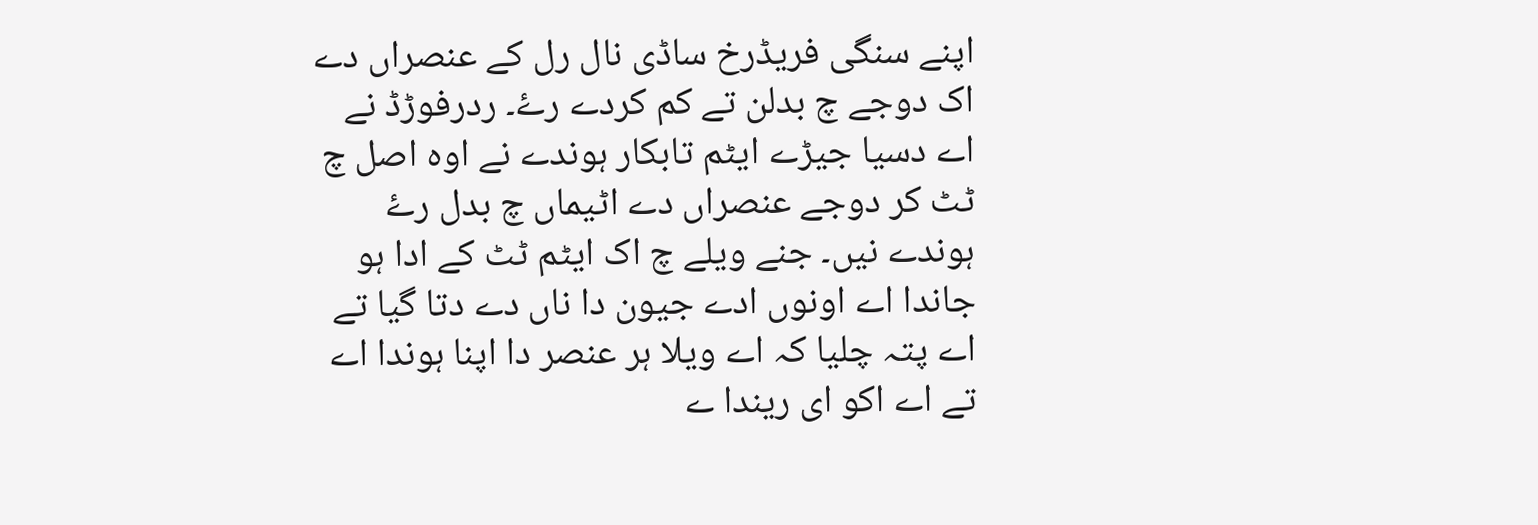اپنے سنگی فریڈرخ ساڈی نال رل کے عنصراں دے اک دوجے چ بدلن تے کم کردے رۓ۔ ردرفوڑڈ نے اے دسیا جیڑے ایٹم تابکار ہوندے نے اوہ اصل چ ٹٹ کر دوجے عنصراں دے اٹیماں چ بدل رۓ ہوندے نیں۔ جنے ویلے چ اک ایٹم ٹٹ کے ادا ہو جاندا اے اونوں ادے جیون دا ناں دے دتا گیا تے اے پتہ چلیا کہ اے ویلا ہر عنصر دا اپنا ہوندا اے تے اے اکو ای ریندا ے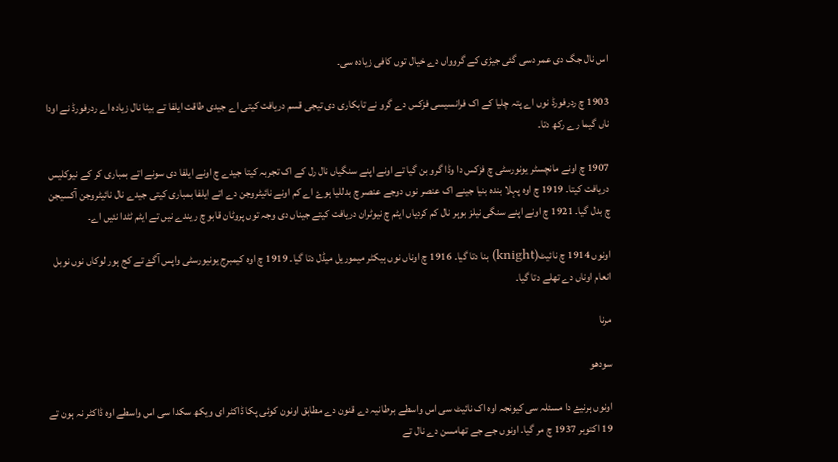اس نال جگ دی عمر دسی گئی جیڑی کے گروواں دے خیال توں کافی زیادہ سی۔

1903 چ ردرفورڈ نوں اے پتہ چلیا کے اک فرانسیسی فزکس دے گرو نے تابکاری دی تیجی قسم دریافت کیتی اے جیدی طاقت ایلفا تے بیٹا نال زیادہ اے ردرفورڈ نے اودا ناں گیما رے رکھ دتا۔

1907 چ اونے مانچسٹر یونورسٹی چ فزکس دا وڈا گرو بن گیا تے اونے اپنے سنگیاں نال رل کے اک تجربہ کیتا جیدے چ اونے ایلفا دی سونے اتے بمباری کر کے نیوکلیس دریافت کیتا۔ 1919 چ اوہ پہلا بندہ بنیا جینے اک عنصر نوں دوجے عنصر چ بدللیا ہوۓ اے کم اونے نائیٹروجن دے اتے ایلفا بمباری کیتی جیدے نال نائیٹروجن آکسیجن چ بدل گیا۔ 1921 چ اونے اپنے سنگی نیلز بوہر نال کم کردیاں ایٹم چ نیوٹران دریافت کیتے جیناں دی وجہ توں پروٹان قابو چ ریندے نیں تے ایٹم ٹٹدا نئیں اے۔

اونوں 1914 چ نائیٹ(knight) بنا دتا گیا۔ 1916 چ اوناں نوں ہیکٹر میموریل میڈل دتا گیا۔ 1919 چ اوہ کیمبرج یونیورسٹی واپس آگۓ تے کج ہور لوکاں نوں نوبل انعام اوناں دے تھلے دتا گیا۔

مرنا

سودھو

اونوں ہرنیۓ دا مسئلہ سی کیونجہ اوہ اک نائیٹ سی اس واسطے برطانیہ دے قنون دے مطابق اونون کوئی پکا ڈاکٹر ای ویکھ سکدا سی اس واسطے اوہ ڈاکٹر نہ ہون تے 19 اکتوبر 1937 چ مر گیا۔ اونوں جے جے تھامسن دے نال تے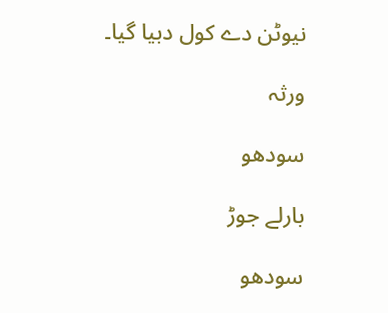نیوٹن دے کول دبیا گیا۔

ورثہ

سودھو

بارلے جوڑ

سودھو